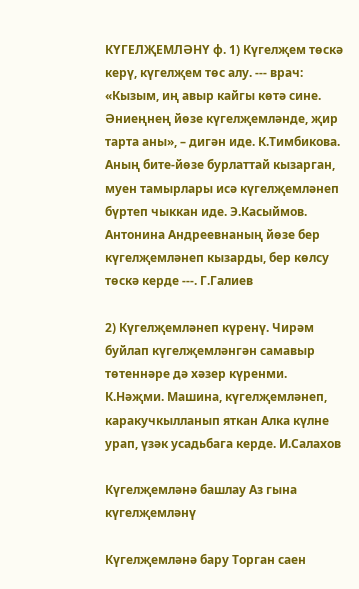КҮГЕЛҖЕМЛӘНҮ ф. 1) Күгелҗем төскә керү, күгелҗем төс алу. --- врач: «Кызым, иң авыр кайгы көтә сине. Әниеңнең йөзе күгелҗемләнде, җир тарта аны», – дигән иде. К.Тимбикова. Аның бите-йөзе бурлаттай кызарган, муен тамырлары исә күгелҗемләнеп бүртеп чыккан иде. Э.Касыймов. Антонина Андреевнаның йөзе бер күгелҗемләнеп кызарды, бер көлсу төскә керде ---. Г.Галиев

2) Күгелҗемләнеп күренү. Чирәм буйлап күгелҗемләнгән самавыр төтеннәре дә хәзер күренми. К.Нәҗми. Машина, күгелҗемләнеп, каракучкылланып яткан Алка күлне урап, үзәк усадьбага керде. И.Салахов

Күгелҗемләнә башлау Аз гына күгелҗемләнү

Күгелҗемләнә бару Торган саен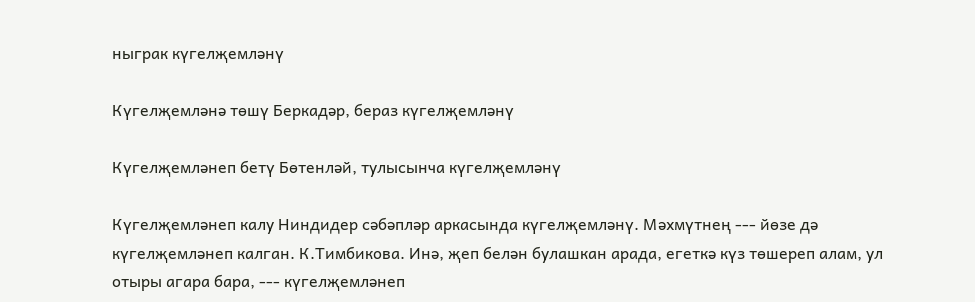ныграк күгелҗемләнү

Күгелҗемләнә төшү Беркадәр, бераз күгелҗемләнү

Күгелҗемләнеп бетү Бөтенләй, тулысынча күгелҗемләнү

Күгелҗемләнеп калу Ниндидер сәбәпләр аркасында күгелҗемләнү. Мәхмүтнең --- йөзе дә күгелҗемләнеп калган. К.Тимбикова. Инә, җеп белән булашкан арада, егеткә күз төшереп алам, ул отыры агара бара, --- күгелҗемләнеп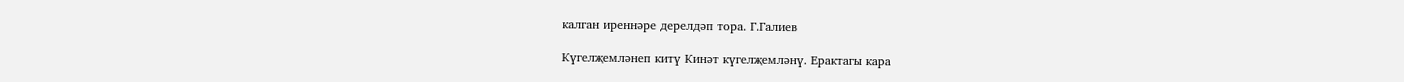калган иреннәре дерелдәп тора. Г.Галиев

Күгелҗемләнеп китү Кинәт күгелҗемләнү. Ерактагы кара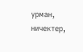урман, ничектер,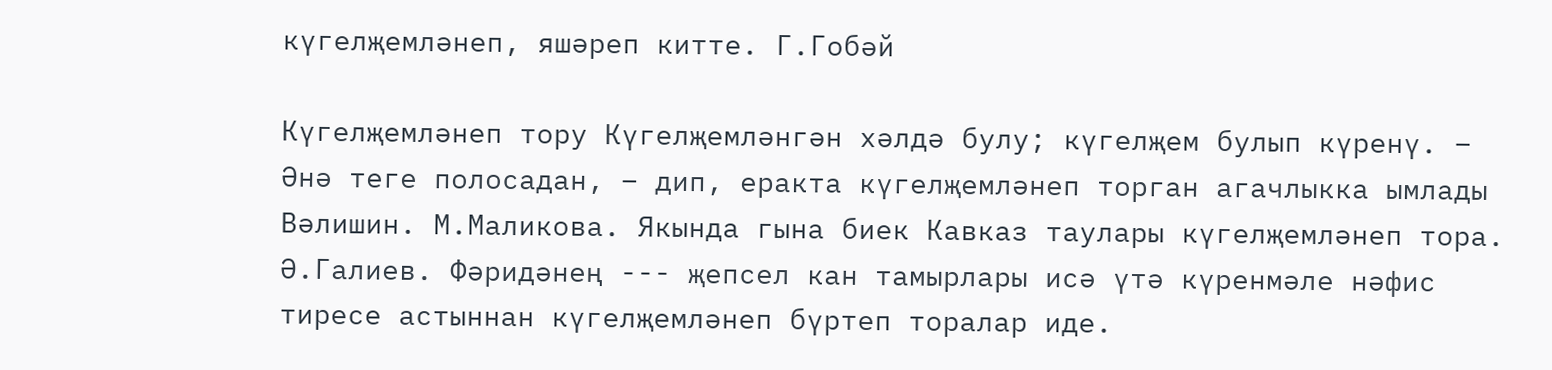күгелҗемләнеп, яшәреп китте. Г.Гобәй

Күгелҗемләнеп тору Күгелҗемләнгән хәлдә булу; күгелҗем булып күренү. – Әнә теге полосадан, – дип, еракта күгелҗемләнеп торган агачлыкка ымлады Вәлишин. М.Маликова. Якында гына биек Кавказ таулары күгелҗемләнеп тора. Ә.Галиев. Фәридәнең --- җепсел кан тамырлары исә үтә күренмәле нәфис тиресе астыннан күгелҗемләнеп бүртеп торалар иде.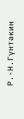Р.-Н.Гүнтәкин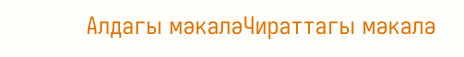Алдагы мәкаләЧираттагы мәкалә